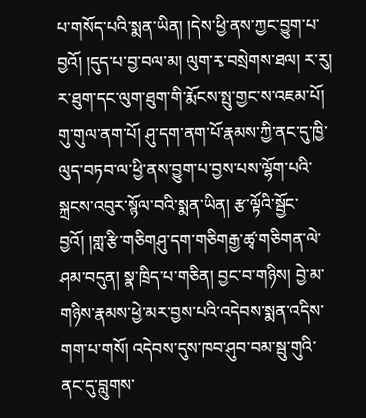པ་གསོད་པའི་སྨན་ཡིན། །དེས་ཕྱི་ནས་ཀྱང་བྱུག་པ་བྱའོ། །དུད་པ་བྱ་བལ་མ། ལུག་རྭ་བསྲེགས་ཐལ། ར་རུ། ར་ཐུག་དང་ལུག་ཐུག་གི་རྨོངས་སྤུ་གྱང་ས་འཇམ་པོ། གུ་གུལ་ནག་པོ། ཤུ་དག་ནག་པོ་རྣམས་ཀྱི་ནང་དུ་ཁྱི་ལུད་བཏབ་ལ་ཕྱི་ནས་བྱུག་པ་བྱས་པས་ལྷོག་པའི་སྐྲངས་འབུར་སྙོལ་བའི་སྨན་ཡིན། རྩ་ལྟོའི་སྦྱོང་བྱའོ། །གླ་རྩི་གཅིགཤུ་དག་གཅིགརྒྱ་ཚྭ་གཅིགན་ལེ་ཤམ་བདུན། སྣ་ཁྲིད་པ་གཅིན། བྱང་བ་གཉིས། བྱེ་མ་གཉིས་རྣམས་ཕྱེ་མར་བྱས་པའི་འདེབས་སྨན་འདིས་གག་པ་གསོ། འདེབས་དུས་ཁབ་ཤུབ་བམ་སྦུ་གུའི་ནང་དུ་བླུགས་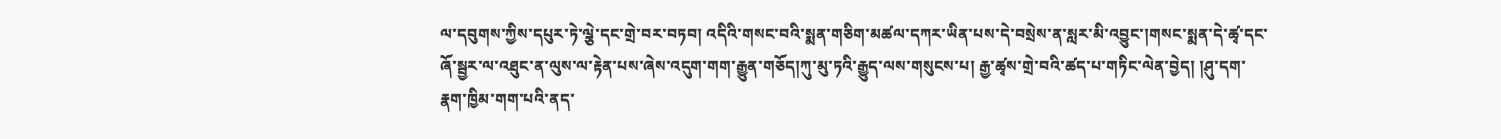ལ་དབུགས་ཀྱིས་དཔུར་ཏེ་ལྕེ་དང་གྲེ་བར་བཏབ། འདིའི་གསང་བའི་སྨན་གཅིག་མཚལ་དཀར་ཡིན་པས་དེ་བསྲེས་ན་སླར་མི་འབྱུང་།གསང་སྨན་དེ་ཚྭ་དང་ཞོ་སྦྱར་ལ་འཐུང་ན་ལུས་ལ་རྟེན་པས་ཞེས་འདུག་གག་རྒྱུན་གཅོད།ཀུ་མུ་ཏའི་རྒྱུད་ལས་གསུངས་པ། རྒྱ་ཚྭས་གྲེ་བའི་ཚད་པ་གཏིང་ལེན་བྱེད། །ཤུ་དག་རྣག་ཁྱིམ་གག་པའི་ནད་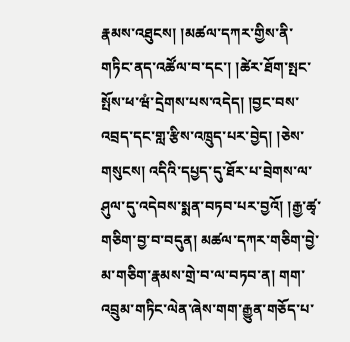རྣམས་འཐུངས། །མཚལ་དཀར་གྱིས་ནི་གཏིང་ནད་འཚོལ་བ་དང་། །ཚེར་ཐོག་སྤང་སྤོས་ཕ་ཝཾ་དྲེགས་པས་འདེད། །བྱང་བས་འབྲད་དང་གླ་རྩིས་འཁྲུད་པར་བྱེད། །ཅེས་གསུངས། འདིའི་དཔྱད་དུ་ཐོར་པ་བྲེགས་ལ་ཤུལ་དུ་འདེབས་སྨན་བཏབ་པར་བྱའོ། །རྒྱ་ཚྭ་གཅིག་བྱ་བ་བདུན། མཚལ་དཀར་གཅིག་བྱེ་མ་གཅིག་རྣམས་གྲེ་བ་ལ་བཏབ་ན། གག་འབྲུམ་གཏིང་ལེན་ཞེས་གག་རྒྱུན་གཅོད་པ་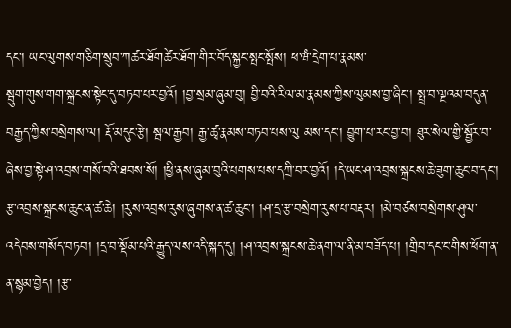དང་། ཡང་ལུགས་གཅིག་སྲུབ་ཀཚར་ཐོགཚེར་ཐོག་གིར་བོད་སྐྱང་སྤང་སྤོས། ཕ་ཝཾ་དྲེག་པ་རྣམས་
སྦུག་གུས་གག་སྐྲངས་སྟེང་དུ་བཏབ་པར་བྱའོ། །བྱ་སྲམ་ཞུམ་བུ། བྱི་བའི་རིལ་མ་རྣམས་ཀྱིས་ལུམས་བྱ་ཞིང་། སྤྲ་བ་ལྔའམ་བདུན་བརྒྱད་ཀྱིས་བསྲེགས་ལ། རྡོ་མདུང་རྩེ། སྦལ་རྒྱབ། རྒྱ་ཚྭ་རྣམས་བཏབ་པས་ལུ མས་དང་། བྱུག་པ་རང་བྱ་བ། ཐུར་སེལ་གྱི་སྦྱོར་བ་ཞེས་བྱ་སྟེ་ཤ་འབྲས་གསོ་བའི་ཐབས་སོ། །ཕྱི་ནས་ཞུམ་བུའི་པགས་པས་དཀྲི་བར་བྱའོ། །དེ་ཡང་ཤ་འབྲས་སྐྲངས་ཆེ་ཟུག་ཆུང་བ་དང་། རྩ་འབྲས་སྐྲངས་ཆུང་ན་ཚ་ཆེ། །རུས་འབྲས་རུས་ཞུགས་ན་ཚ་ཆུང་། །ཤ་དྲ་རྩ་བསྲེག་རུས་པ་བརྡར། །མེ་བཙས་བསྲེགས་ཤུལ་འདེབས་གསོད་བཏབ། །དྲ་བ་སྡོམ་པའི་རྒྱུད་ལས་འདི་སྐད་དུ། །ཤ་འབྲས་སྐྲངས་ཆེ་ནག་ལ་ནི་མ་བཟོད་པ། །གྲིབ་དང་ང་གིས་ཕོག་ན་ན་སྙམ་བྱེད། །རྩ་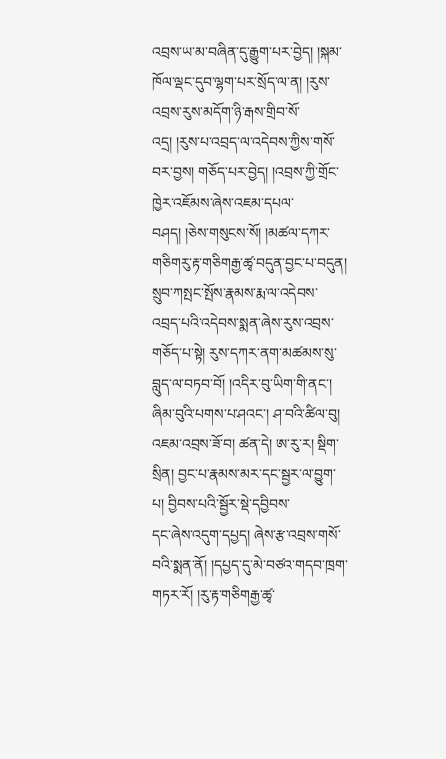འབྲས་ཡ་མ་བཞིན་དུ་རྒྱུག་པར་བྱེད། །སྐམ་ཁོལ་ལྡང་དུབ་ལྷག་པར་སྲོད་ལ་ན། །རུས་འབྲས་རུས་མདོག་ཉི་རྒས་གྲིབ་སོ་འདྲ། །རུས་པ་འབྲད་ལ་འདེབས་ཀྱིས་གསོ་བར་བྱས། གཅོད་པར་བྱེད། །འབྲས་ཀྱི་གྲོང་ཁྱེར་འཇོམས་ཞེས་འཇམ་དཔལ་བཤད། །ཅེས་གསུངས་སོ། །མཚལ་དཀར་གཅིགརུ་རྟ་གཅིགརྒྱ་ཚྭ་བདུན་བྱང་པ་བདུན། སྲུབ་ཀསྤང་སྤོས་རྣམས་རྨ་ལ་འདེབས་འབྲད་པའི་འདེབས་སྨན་ཞེས་རུས་འབྲས་གཅོད་པ་སྟེ། རུས་དཀར་ནག་མཚམས་སུ་བླུད་ལ་བཏབ་བོ། །འདིར་བུ་ཡིག་གི་ནང་། ཞིམ་བུའི་པགས་པ་ཤའང་། ཤ་བའི་ཚིལ་བུ། འཇམ་འབྲས་ཟོ་བ། ཚན་དེ། ཨ་རུ་ར། སྡིག་སྲིན། བྱང་པ་རྣམས་མར་དང་སྦྱར་ལ་བྱུག་པ། བྱིབས་པའི་སྦྱོར་སྡེ་དབྱིབས་
དང་ཞེས་འདུག་དཔྱད། ཞེས་རྩ་འབྲས་གསོ་བའི་སྨན་ནོ། །དཔྱད་དུ་མེ་བཙའ་གདབ་ཁྲག་གཏར་རོ། །རུ་རྟ་གཅིགརྒྱ་ཚྭ་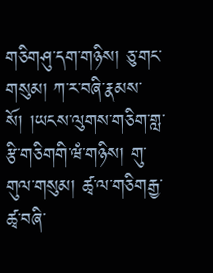གཅིགཤུ་དག་གཉིས། ཅུ་གང་གསུམ། ཀ་ར་བཞི་རྣམས་སོ། །ཡངས་ལུགས་གཅིག་གླ་རྩི་གཅིགགི་ཝཾ་གཉིས། གུ་གུལ་གསུམ། ཚྭ་ལ་གཅིགརྒྱ་ཚྭ་བཞི་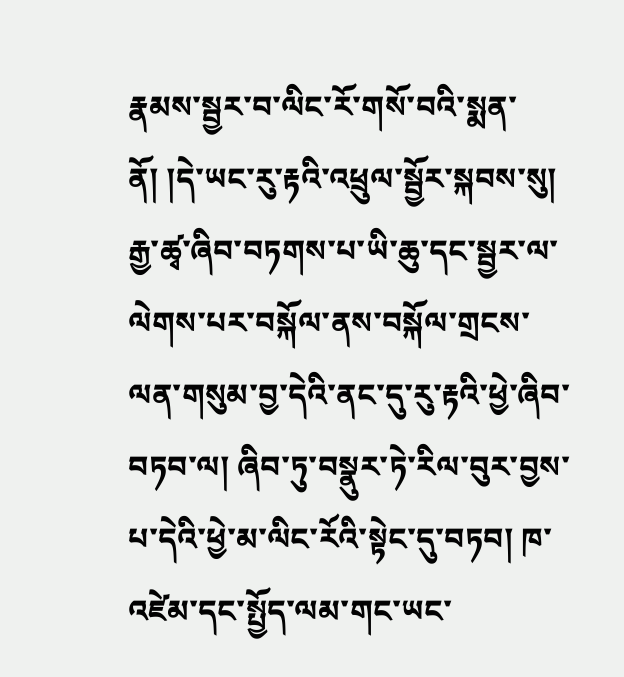རྣམས་སྦྱར་བ་ལིང་རོ་གསོ་བའི་སྨན་ནོ། །དེ་ཡང་རུ་རྟའི་འཕྲུལ་སྦྱོར་སྐབས་སུ། རྒྱ་ཚྭ་ཞིབ་བཏགས་པ་ཡི་ཆུ་དང་སྦྱར་ལ་ལེགས་པར་བསྐོལ་ནས་བསྐོལ་གྲངས་ལན་གསུམ་བྱ་དེའི་ནང་དུ་རུ་རྟའི་ཕྱེ་ཞིབ་བཏབ་ལ། ཞིབ་ཏུ་བསྣུར་ཏེ་རིལ་བུར་བྱས་པ་དེའི་ཕྱེ་མ་ལིང་རོའི་སྟེང་དུ་བཏབ། ཁ་འཛེམ་དང་སྤྱོད་ལམ་གང་ཡང་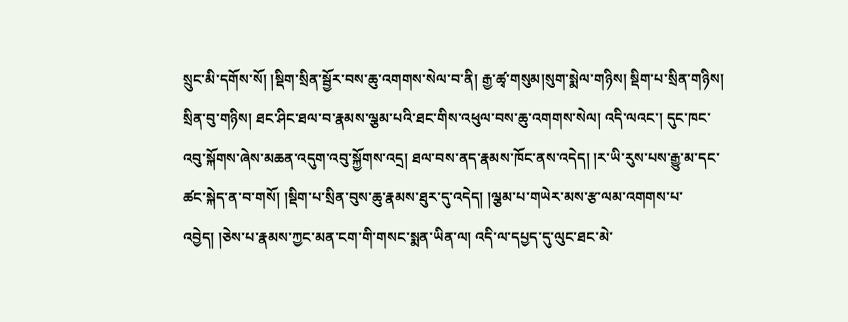སྲུང་མི་དགོས་སོ། །སྡིག་སྲིན་སྦྱོར་བས་ཆུ་འགགས་སེལ་བ་ནི། རྒྱ་ཚྭ་གསུམ།སུག་སྨེལ་གཉིས། སྡིག་པ་སྲིན་གཉིས། སྲིན་བུ་གཉིས། ཐང་ཤིང་ཐལ་བ་རྣམས་ལྕམ་པའི་ཐང་གིས་འཕུལ་བས་ཆུ་འགགས་སེལ། འདི་ལའང་། དུང་ཁང་འབུ་སྐོགས་ཞེས་མཆན་འདུག་འབུ་སྐྱོགས་འདྲ། ཐལ་བས་ནད་རྣམས་ཁོང་ནས་འདེད། །ར་ཡི་རུས་པས་རྒྱུ་མ་དང་ཚང་སྐེད་ན་བ་གསོ། །སྡིག་པ་སྲིན་བུས་ཆུ་རྣམས་ཐུར་དུ་འདེད། །ལྕམ་པ་གཡེར་མས་རྩ་ལམ་འགགས་པ་འབྱེད། །ཅེས་པ་རྣམས་ཀྱང་མན་ངག་གི་གསང་སྨན་ཡིན་ལ། འདི་ལ་དཔྱད་དུ་ལུང་ཐང་མེ་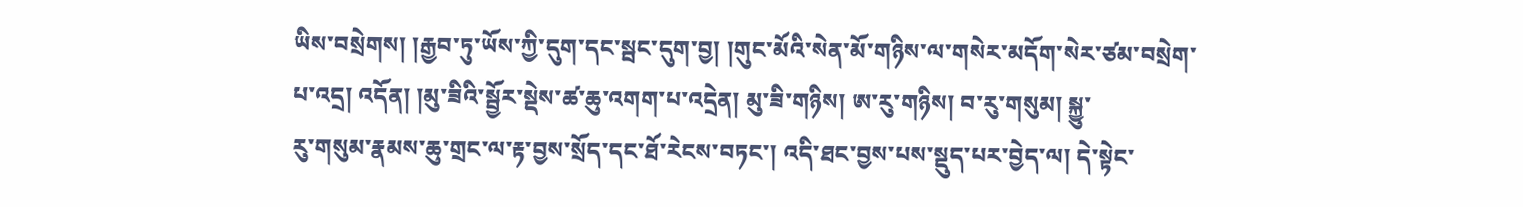ཡིས་བསྲེགས། །རྒྱབ་ཏུ་ཡོས་ཀྱི་དུག་དང་སྦང་དུག་བྱ། །གུང་མོའི་སེན་མོ་གཉིས་ལ་གསེར་མདོག་སེར་ཙམ་བསྲེག་པ་འདྲ། འདོན། །མུ་ཟིའི་སྦྱོར་སྡེས་ཚ་ཆུ་འགག་པ་འདྲེན། མུ་ཟི་གཉིས། ཨ་རུ་གཉིས། བ་རུ་གསུམ། སྐྱུ་
རུ་གསུམ་རྣམས་ཆུ་གྲང་ལ་རྟ་བྱས་སྲོད་དང་ཐོ་རེངས་བཏང་། འདི་ཐང་བྱས་པས་སྡུད་པར་བྱེད་ལ། དེ་སྟེང་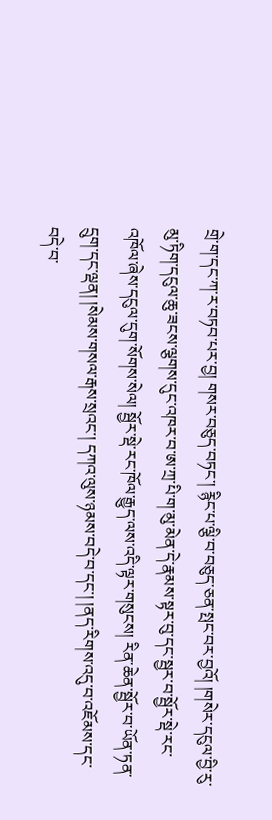གྲེ་ག་དང་ཀ་ར་བཏབ་པར་བྱ། གསར་བཅུད་བཏང་། རྙིང་པ་ལྕི་བ་བཅུད་ཅན་སྤང་བར་བྱའོ། །གསེར་དངུལ་བྱི་རུ་མུ་ཏིག་དངུལ་ཆུ་ཟངས་ལྕགས་དུང་འཁར་བ་ཨ་ཀྲ་པི་ག་མུ་མེན་དེ་རྣམས་སྟར་བུ་དང་སྦྱར་བ་སྦྱོར་སྡེ་རང་འཁོལ་ཞེས་དངུལ་དུག་སོགས་སེལ། སྦྱོར་སྡེ་རང་ཁོལ་རྒྱུད་ལས་འདི་ལྟར་གསུངས། རིན་ཆེན་སྦྱོར་བ་ཡོན་ཏན་དྲུག་དང་ལྡན། །སེམས་གསལ་རྒས་སྲའང་། དཀའ་ལུས་ཉམས་བདེ་བ་དང་། །ནད་རིགས་འདུ་བ་འཇོམས་དང་བདེ་བ་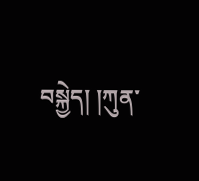བསྐྱེད། །ཀུན་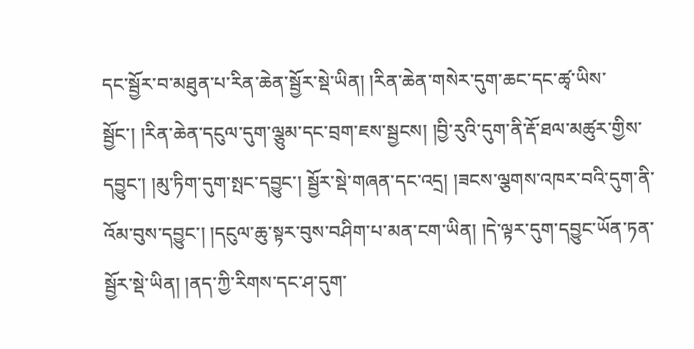དང་སྦྱོར་བ་མཐུན་པ་རིན་ཆེན་སྦྱོར་སྡེ་ཡིན། །རིན་ཆེན་གསེར་དུག་ཆང་དང་ཚྭ་ཡིས་སྦྱོང་། །རིན་ཆེན་དངུལ་དུག་ལྕུམ་དང་བྲག་ཇས་སྦྱངས། །བྱི་རུའི་དུག་ནི་རྡོ་ཐལ་མཚུར་གྱིས་དབྱུང་། །མུ་ཏིག་དུག་སྤང་དབྱུང་། སྦྱོར་སྡེ་གཞན་དང་འདྲ། །ཟངས་ལྕགས་འཁར་བའི་དུག་ནི་འོམ་བུས་དབྱུང་། །དངུལ་ཆུ་སྟར་བུས་བཤིག་པ་མན་ངག་ཡིན། །དེ་ལྟར་དུག་དབྱུང་ཡོན་ཏན་སྦྱོར་སྡེ་ཡིན། །ནད་ཀྱི་རིགས་དང་ཤ་དུག་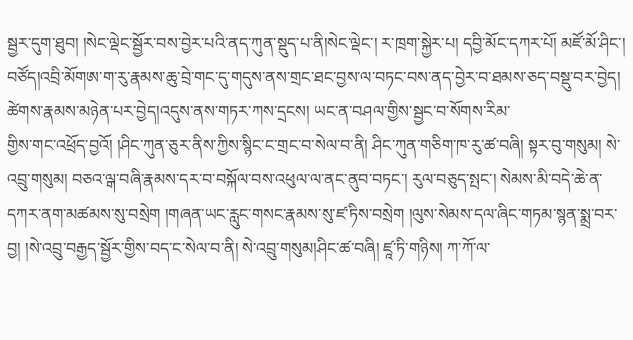སྦྱར་དུག་ཐུབ། །སེང་ལྡེང་སྦྱོར་བས་བྱེར་པའི་ནད་ཀུན་སྡུད་པ་ནི།སེང་ལྡེང་། ར་ཁྲག་སྐྱེར་པ། དབྱི་མོང་དཀར་པོ། མཛོ་མོ་ཤིང་། བཙོད།འབྲི་མོགཨ་ག་རུ་རྣམས་ཆུ་བྲེ་གང་དུ་གདུས་ནས་གྲང་ཐང་བྱས་ལ་བཏང་བས་ནད་བྱེར་བ་ཐམས་ཅད་བསྡུ་བར་བྱེད། ཚེགས་རྣམས་མཉེན་པར་བྱེད།འདུས་ནས་གཏར་ཀས་དྲངས། ཡང་ན་བཤལ་གྱིས་སྦྱང་བ་སོགས་རིམ་
གྱིས་གང་འཕྲོད་བྱའོ། །ཤིང་ཀུན་ཅུར་ནིས་ཀྱིས་སྙིང་ང་གྲང་བ་སེལ་བ་ནི། ཤིང་ཀུན་གཅིག་ཁ་རུ་ཚ་བཞི། སྟར་བུ་གསུམ། སེ་འབྲུ་གསུམ། བཅའ་ལྒ་བཞི་རྣམས་དར་བ་བསྐོལ་བས་འཕུལ་ལ་ནང་ནུབ་བཏང་། རུལ་བཅུད་སྤང་། སེམས་མི་བདེ་ཆེ་ན་དཀར་ནག་མཚམས་སུ་བསྲེག །གཞན་ཡང་རླུང་གསང་རྣམས་སུ་ཛ་ཏིས་བསྲེག །ལུས་སེམས་དལ་ཞིང་གཏམ་སྙན་སྨྲ་བར་བྱ། །སེ་འབྲུ་བརྒྱད་སྦྱོར་གྱིས་བད་ང་སེལ་བ་ནི། སེ་འབྲུ་གསུམ།ཤིང་ཚ་བཞི། ཛཱ་ཏི་གཉིས། ཀ་ཀོ་ལ་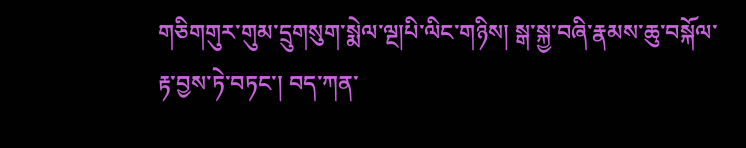གཅིགགུར་གུམ་དྲུགསུག་སྨེལ་ལྔ།པི་ལིང་གཉིས། སྒ་སྐྱ་བཞི་རྣམས་ཆུ་བསྐོལ་རྟ་བྱས་ཏེ་བཏང་། བད་ཀན་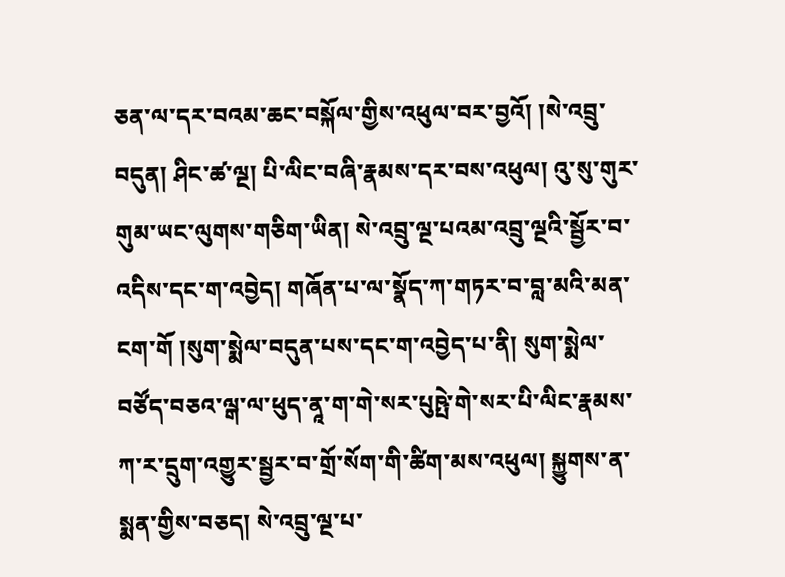ཅན་ལ་དར་བའམ་ཆང་བསྐོལ་གྱིས་འཕུལ་བར་བྱའོ། །སེ་འབྲུ་བདུན། ཤིང་ཚ་ལྔ། པི་ལིང་བཞི་རྣམས་དར་བས་འཕུལ། འུ་སུ་གུར་གུམ་ཡང་ལུགས་གཅིག་ཡིན། སེ་འབྲུ་ལྔ་པའམ་འབྲུ་ལྔའི་སྦྱོར་བ་འདིས་དང་ག་འབྱེད། གཞོན་པ་ལ་སྣོད་ཀ་གཏར་བ་བླ་མའི་མན་ངག་གོ །སུག་སྨེལ་བདུན་པས་དང་ག་འབྱེད་པ་ནི། སུག་སྨེལ་བཙོད་བཅའ་ལྒ་ལ་ཕུད་ནཱ་ག་གེ་སར་པུཥྤེ་གེ་སར་པི་ལིང་རྣམས་ཀ་ར་དྲུག་འགྱུར་སྦྱར་བ་གྲོ་སོག་གི་ཚིག་མས་འཕུལ། སྐྱུགས་ན་སྨན་གྱིས་བཅད། སེ་འབྲུ་ལྔ་པ་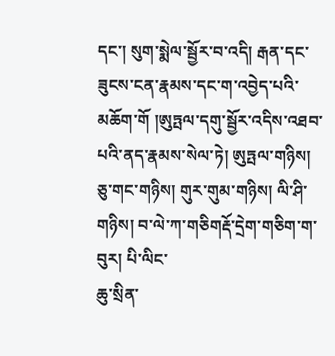དང་། སུག་སྨེལ་སྦྱོར་བ་འདི། རྒན་དང་ཟུངས་ངན་རྣམས་དང་ག་འབྱེད་པའི་མཆོག་གོ །ཨུཏྤལ་དགུ་སྦྱོར་འདིས་འཐབ་པའི་ནད་རྣམས་སེལ་ཏེ། ཨུཏྤལ་གཉིས། ཅུ་གང་གཉིས། གུར་གུམ་གཉིས། ལི་ཤི་གཉིས། བ་ལེ་ཀ་གཅིགརྡོ་དྲེག་གཅིག་ག་བུར། པི་ལིང་
ཆུ་སྲིན་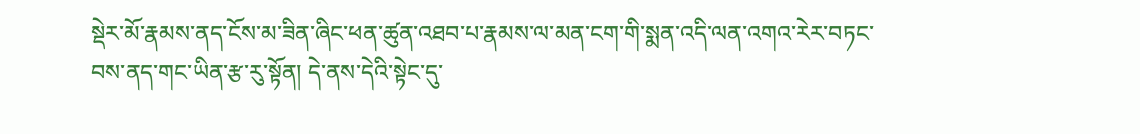སྡེར་མོ་རྣམས་ནད་ངོས་མ་ཟིན་ཞིང་ཕན་ཚུན་འཐབ་པ་རྣམས་ལ་མན་ངག་གི་སྨན་འདི་ལན་འགའ་རེར་བཏང་བས་ནད་གང་ཡིན་རྩ་རུ་སྟོན། དེ་ནས་དེའི་སྟེང་དུ་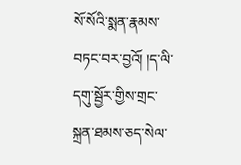སོ་སོའི་སྨན་རྣམས་བཏང་བར་བྱའོ། །ད་ལི་དགུ་སྦྱོར་གྱིས་གྲང་སྐྲན་ཐམས་ཅད་སེལ་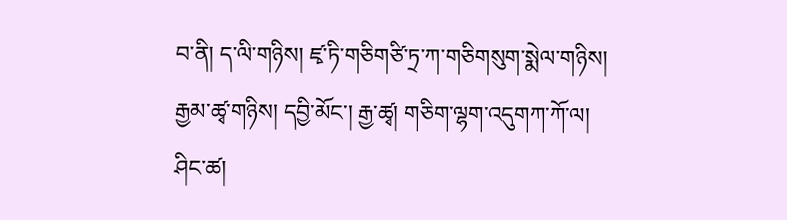བ་ནི། ད་ལི་གཉིས། ཛྭ་ཏི་གཅིགཙི་ཏྲ་ཀ་གཅིགསུག་སྨེལ་གཉིས། རྒྱམ་ཚྭ་གཉིས། དབྱི་མོང་། རྒྱ་ཚྭ། གཅིག་ལྷག་འདུགཀ་ཀོ་ལ། ཤིང་ཚ།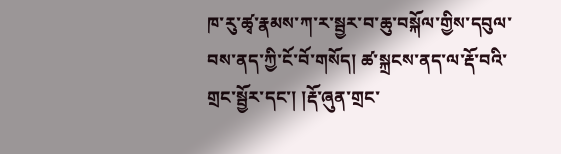ཁ་རུ་ཚྭ་རྣམས་ཀ་ར་སྦྱར་བ་ཆུ་བསྐོལ་གྱིས་དབུལ་བས་ནད་ཀྱི་ངོ་བོ་གསོད། ཚ་སྐྲངས་ནད་ལ་རྡོ་བའི་གྲང་སྦྱོར་དང་། །རྡོ་ཞུན་གྲང་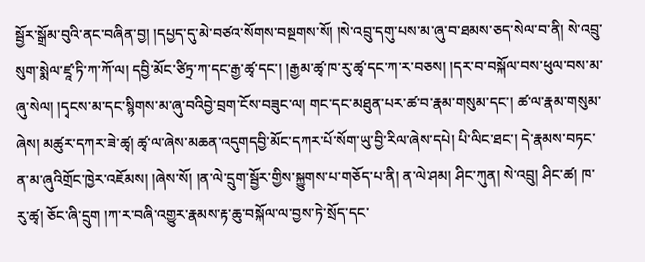སྦྱོར་སྒྲོམ་བུའི་ནང་བཞིན་བྱ། །དཔྱད་དུ་མེ་བཙའ་སོགས་བསྔགས་སོ། །སེ་འབྲུ་དགུ་པས་མ་ཞུ་བ་ཐམས་ཅད་སེལ་བ་ནི། སེ་འབྲུ་སུག་སྨེལ་ཛཱ་ཏི་ཀ་ཀོ་ལ། དབྱི་མོང་ཙིཏྲ་ཀ་དང་རྒྱ་ཚྭ་དང་། །རྒྱམ་ཚྭ་ཁ་རུ་ཚྭ་དང་ཀ་ར་བཅས། །དར་བ་བསྐོལ་བས་ཕུལ་བས་མ་ཞུ་སེལ། །དྭངས་མ་དང་སྙིགས་མ་ཞུ་བའིབྱེ་བྲག་ངོས་བཟུང་ལ། གང་དང་མཐུན་པར་ཚ་བ་རྣམ་གསུམ་དང་། ཚ་ལ་རྣམ་གསུམ་ཞེས། མཚུར་དཀར་ཟེ་ཚྭ། ཚྭ་ལ་ཞེས་མཆན་འདུགདབྱི་མོང་དཀར་པོ་སོག་ཡུ་བྱི་རིལ་ཞེས་དཔེ། པི་ལིང་ཐང་། དེ་རྣམས་བཏང་ན་མ་ཞུའིགྲོང་ཁྱེར་འཇོམས། །ཞེས་སོ། །ན་ལེ་དྲུག་སྦྱོར་གྱིས་སྐྱུགས་པ་གཅོད་པ་ནི། ན་ལེ་ཤམ། ཤིང་ཀུན། སེ་འབྲུ། ཤིང་ཚ། ཁ་རུ་ཚྭ། ཅོང་ཞི་དྲུག །ཀ་ར་བཞི་འགྱུར་རྣམས་རྟ་ཆུ་བསྐོལ་ལ་བྱས་ཏེ་སྲོད་དང་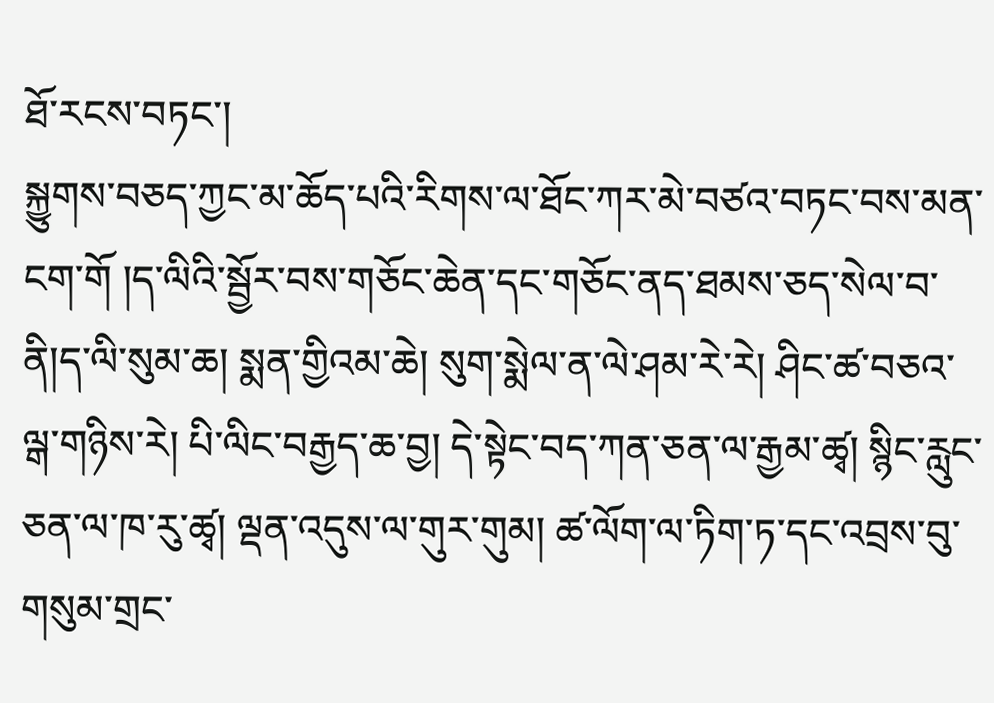ཐོ་རངས་བཏང་།
སྐྱུགས་བཅད་ཀྱང་མ་ཆོད་པའི་རིགས་ལ་ཐོང་ཀར་མེ་བཙའ་བཏང་བས་མན་ངག་གོ །ད་ལིའི་སྦྱོར་བས་གཅོང་ཆེན་དང་གཅོང་ནད་ཐམས་ཅད་སེལ་བ་ནི།ད་ལི་སུམ་ཆ། སྨན་གྱིའམ་ཆེ། སུག་སྨེལ་ན་ལེ་ཤམ་རེ་རེ། ཤིང་ཚ་བཅའ་ལྒ་གཉིས་རེ། པི་ལིང་བརྒྱད་ཆ་བྱ། དེ་སྟེང་བད་ཀན་ཅན་ལ་རྒྱམ་ཚྭ། སྙིང་རླུང་ཅན་ལ་ཁ་རུ་ཚྭ། ལྡན་འདུས་ལ་གུར་གུམ། ཚ་ལོག་ལ་ཏིག་ཏ་དང་འབྲས་བུ་གསུམ་གྲང་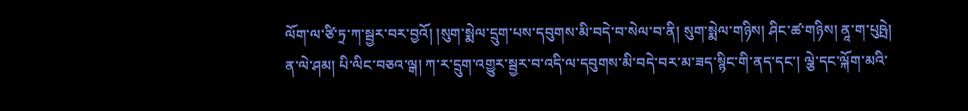ལོག་ལ་ཙི་ཏྲ་ཀ་སྦྱར་བར་བྱའོ། །སུག་སྨེལ་དྲུག་པས་དབུགས་མི་བདེ་བ་སེལ་བ་ནི། སུག་སྨེལ་གཉིས། ཤིང་ཚ་གཉིས། ནཱ་ག་པུཥྤེ། ན་ལེ་ཤམ། པི་ལིང་བཅའ་ལྒ། ཀ་ར་དྲུག་འགྱུར་སྦྱར་བ་འདི་ལ་དབུགས་མི་བདེ་བར་མ་ཟད་སྙིང་གི་ནད་དང་། ལྕེ་དང་ལྐོག་མའི་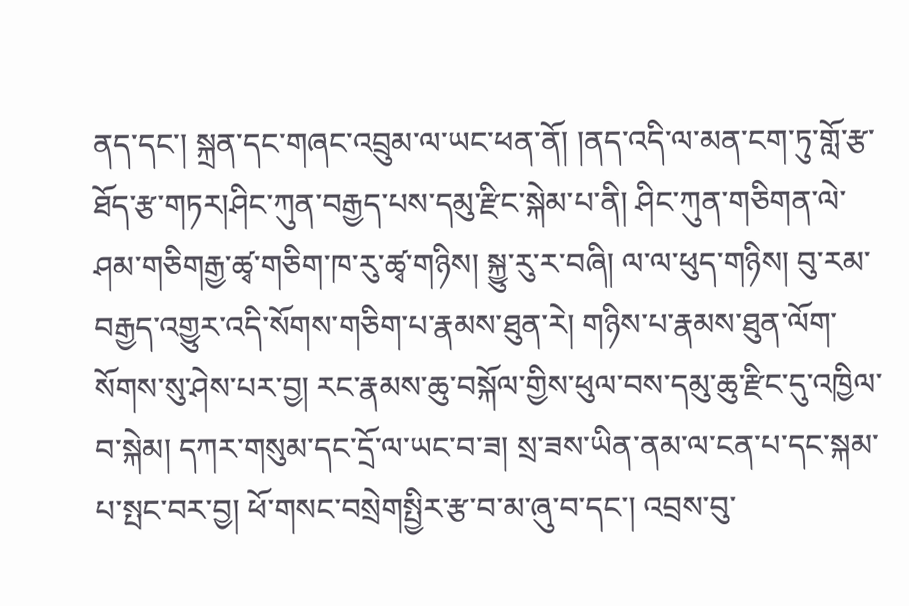ནད་དང་། སྐྲན་དང་གཞང་འབྲུམ་ལ་ཡང་ཕན་ནོ། །ནད་འདི་ལ་མན་ངག་ཏུ་གློ་རྩ་ཐོད་རྩ་གཏར།ཤིང་ཀུན་བརྒྱད་པས་དམུ་རྫིང་སྐེམ་པ་ནི། ཤིང་ཀུན་གཅིགན་ལེ་ཤམ་གཅིགརྒྱ་ཚྭ་གཅིག་ཁ་རུ་ཚྭ་གཉིས། སྐྱུ་རུ་ར་བཞི། ལ་ལ་ཕུད་གཉིས། བུ་རམ་བརྒྱད་འགྱུར་འདི་སོགས་གཅིག་པ་རྣམས་ཐུན་རེ། གཉིས་པ་རྣམས་ཐུན་ལོག་སོགས་སུ་ཤེས་པར་བྱ། རང་རྣམས་ཆུ་བསྐོལ་གྱིས་ཕུལ་བས་དམུ་ཆུ་རྫིང་དུ་འཁྱིལ་བ་སྐེམ། དཀར་གསུམ་དང་དྲོ་ལ་ཡང་བ་ཟ། སྲ་ཟས་ཡིན་ནམ་ལ་ངན་པ་དང་སྐམ་པ་སྤང་བར་བྱ། ཕོ་གསང་བསྲེགསྤྱིར་རྩ་བ་མ་ཞུ་བ་དང་། འབྲས་བུ་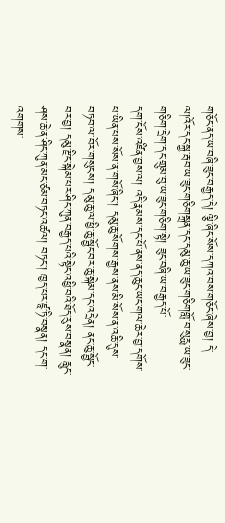གཅོང་ནད་ཡ་བཞི་ཟུང་བརྒྱད་དེ། ལྕི་ཞིང་སོས་དཀའ་བས་གཅོང་ཞེས་བྱ། དེ་ལ།འོར་དང་སྐྱ་རྦབ་ཡ་ཟུང་གཅིགསྐྲན་དང་དམུ་ཆུ་ཡ་ཟུང་གཅིགགློ་བ་སུརྻ་ཡ་ཟུང་གཅིག་དྲེག་དང་གྲུམ་བུ་ཡ་ཟུང་གཅིག་སྟེ། ཟུང་བཞི་ཡ་བརྒྱད་པོ་
དག་ངོས་འཛིན་བྱས་ལ། འདི་རྣམས་དང་པོ་ནས་ནད་ཆུང་ཡང་གལ་ཆེར་བྱ་དགོས་པ་ཡིན་པས་སོས་ན་གསོ་ཞིང་། དམུ་ཆུ་སོགས་རྒྱས་ནས་མི་སོས་ན་འཆི་དུས་བཏབ་ལ་བོར་གསུངས། དམུ་ཆུ་ལ་ཕྱི་ཆུ་སྦྱོང་བར་ཆུ་སྐེམ་དང་འདྲེན། ནང་ཆུ་སྦྱོང་བར་བྱ། དམུ་རྫིང་སྐེམ་པར་ཤིང་ཀུན་བརྒྱད་པའི་སྟེང་འཕྱི་བའི་ཐོད་རུས་བསྣན། རླུང་ཤས་ཆེ་ན་ཤིང་ཀུན་མང་ཙམ་བཏང་འཚལ། བཏང་། ཁྱད་པར་ཛཱ་ཏི་བསྣན། དང་ག་འགགས་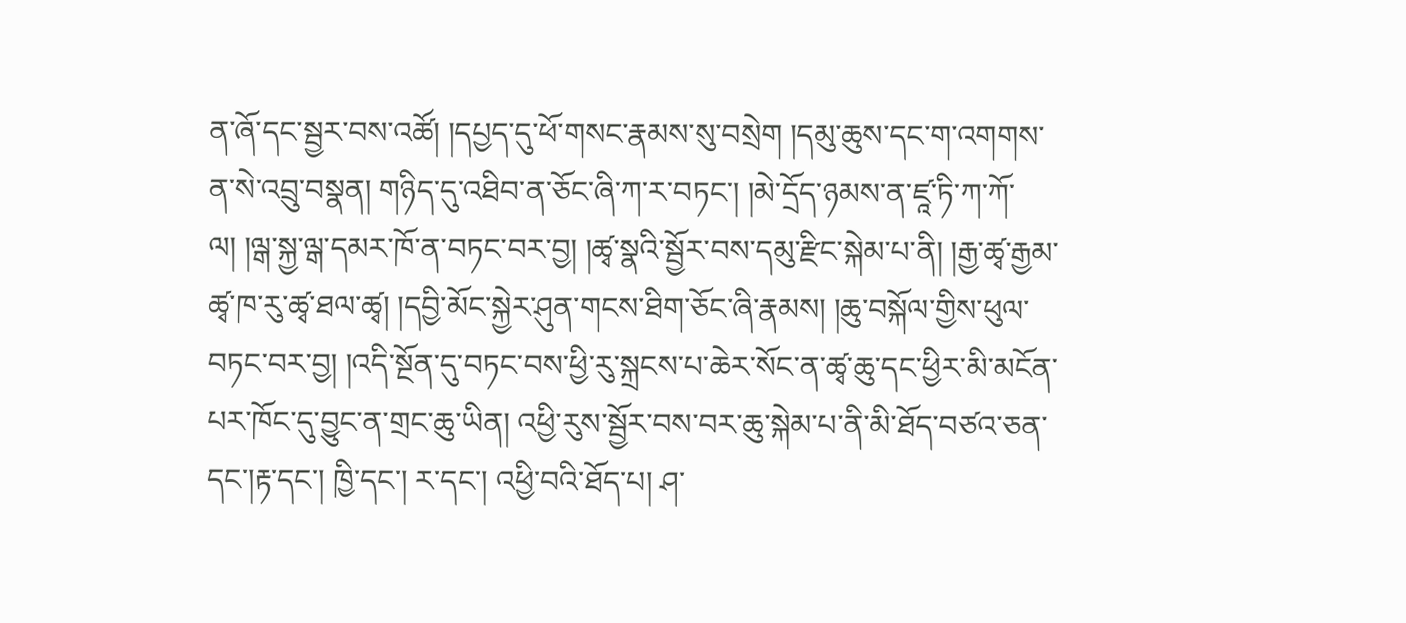ན་ཞོ་དང་སྦྱར་བས་འཚོ། །དཔྱད་དུ་ཕོ་གསང་རྣམས་སུ་བསྲེག །དམུ་ཆུས་དང་ག་འགགས་ན་སེ་འབྲུ་བསྣན། གཉིད་དུ་འཐིབ་ན་ཅོང་ཞི་ཀ་ར་བཏང་། །མེ་དྲོད་ཉམས་ན་ཛཱ་ཏི་ཀ་ཀོ་ལ། །ལྒ་སྐྱ་ལྒ་དམར་ཁོ་ན་བཏང་བར་བྱ། །ཚྭ་སྣའི་སྦྱོར་བས་དམུ་རྫིང་སྐེམ་པ་ནི། །རྒྱ་ཚྭ་རྒྱམ་ཚྭ་ཁ་རུ་ཚྭ་ཐལ་ཚྭ། །དབྱི་མོང་སྐྱེར་ཤུན་གངས་ཐིག་ཅོང་ཞི་རྣམས། །ཆུ་བསྐོལ་གྱིས་ཕུལ་བཏང་བར་བྱ། །འདི་སྔོན་དུ་བཏང་བས་ཕྱི་རུ་སྐྲངས་པ་ཆེར་སོང་ན་ཚྭ་ཆུ་དང་ཕྱིར་མི་མངོན་པར་ཁོང་དུ་བྱུང་ན་གྲང་ཆུ་ཡིན། འཕྱི་རུས་སྦྱོར་བས་བར་ཆུ་སྐེམ་པ་ནི་མི་ཐོད་བཙའ་ཅན་དང་།རྟ་དང་། ཁྱི་དང་། ར་དང་། འཕྱི་བའི་ཐོད་པ། ཤ་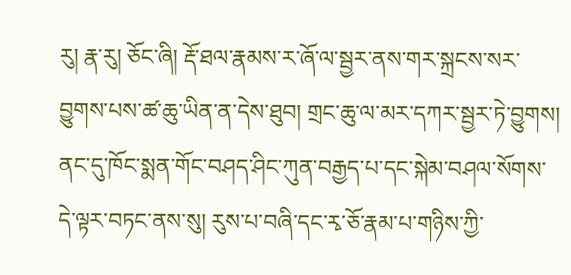རུ། རྣ་རུ། ཅོང་ཞི། རྡོ་ཐལ་རྣམས་ར་ཞོ་ལ་སྦྱར་ནས་གར་སྐྲངས་སར་བྱུགས་པས་ཚ་ཆུ་ཡིན་ན་དེས་ཐུབ། གྲང་ཆུ་ལ་མར་དཀར་སྦྱར་ཏེ་བྱུགས། ནང་དུ་ཁོང་སྨན་གོང་བཤད་ཤིང་ཀུན་བརྒྱད་པ་དང་སྐེམ་བཤལ་སོགས་དེ་ལྟར་བཏང་ནས་སུ། རུས་པ་བཞི་དང་རྭ་ཅོ་རྣམ་པ་གཉིས་ཀྱི་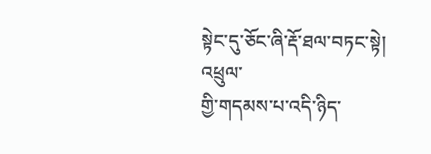སྟེང་དུ་ཅོང་ཞི་རྡོ་ཐལ་བཏང་སྟེ། འཕྲུལ་
གྱི་གདམས་པ་འདི་ཉིད་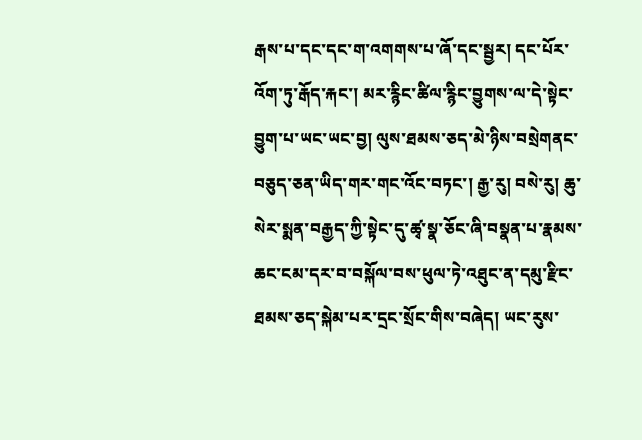རྒས་པ་དང་དང་ག་འགགས་པ་ཞོ་དང་སྦྱར། དང་པོར་འོག་ཏུ་རྒོད་རྐང་། མར་རྙིང་ཚིལ་རྙིང་བྱུགས་ལ་དེ་སྟེང་བྱུག་པ་ཡང་ཡང་བྱ། ལུས་ཐམས་ཅད་མེ་ཉིས་བསྲེགནང་བཅུད་ཅན་ཡིད་གར་གང་འོང་བཏང་། རྒྱ་རུ། བསེ་རུ། ཆུ་སེར་སྨན་བརྒྱད་ཀྱི་སྟེང་དུ་ཚྭ་སྣ་ཅོང་ཞི་བསྣན་པ་རྣམས་ཆང་ངམ་དར་བ་བསྐོལ་བས་ཕུལ་ཏེ་འཐུང་ན་དམུ་རྫིང་ཐམས་ཅད་སྐེམ་པར་དྲང་སྲོང་གིས་བཞེད། ཡང་རུས་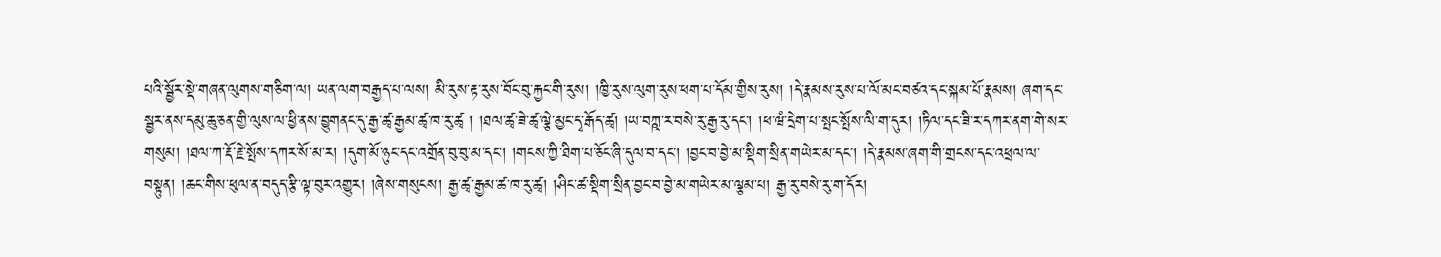པའི་སྦྱོར་སྡེ་གཞན་ལུགས་གཅིག་ལ། ཡན་ལག་བརྒྱད་པ་ལས། མི་རུས་རྟ་རུས་བོང་བུ་རྐྱང་གི་རུས། །ཁྱི་རུས་ལུག་རུས་ཕག་པ་དོམ་གྱིས་རུས། །དེ་རྣམས་རུས་པ་ལོ་མང་བཙའ་དང་སྐམ་པོ་རྣམས། ཞག་དང་སྦྱར་ནས་དམུ་ཆུ་ཅན་གྱི་ལུས་ལ་ཕྱི་ནས་བྱུགནང་དུ་རྒྱ་ཚྭ་རྒྱམ་ཚྭ་ཁ་རུ་ཚྭ ། །ཐལ་ཚྭ་ཟེ་ཚྭ་ལྕེ་མྱང་དྭ་རྒོད་ཚྭ། །ཡ་བཀྵ་ར་བསེ་རུ་རྒྱ་རུ་དང་། །ཕ་ཝཾ་དྲེག་པ་སྤང་སྤོས་ལི་ག་དུར། །ཏིལ་དང་ཟི་ར་དཀར་ནག་གེ་སར་གསུམ། །ཐལ་ཀ་རྡོ་རྗེ་སྤོས་དཀར་སོ་མ་ར། །དུག་མོ་ཉུང་དང་འགྲོན་བུ་བུ་མ་དང་། །གངས་ཀྱི་ཐིག་པ་ཅོང་ཞི་དུལ་བ་དང་། །བྱང་བ་བྱེ་མ་སྡིག་སྲིན་གཡེར་མ་དང་། །དེ་རྣམས་ཞག་གི་གྲངས་དང་འཕྲལ་ལ་བསྟུན། །ཆང་གིས་ཕུལ་ན་བདུད་རྩི་ལྟ་བུར་འགྱུར། །ཞེས་གསུངས། རྒྱ་ཚྭ་རྒྱམ་ཚ་ཁ་རུ་ཚྭ། །ཤིང་ཚ་སྡིག་སྲིན་བྱང་བ་བྱེ་མ་གཡེར་མ་ལྕམ་པ། རྒྱ་རུ་བསེ་རུ་ག་དོར།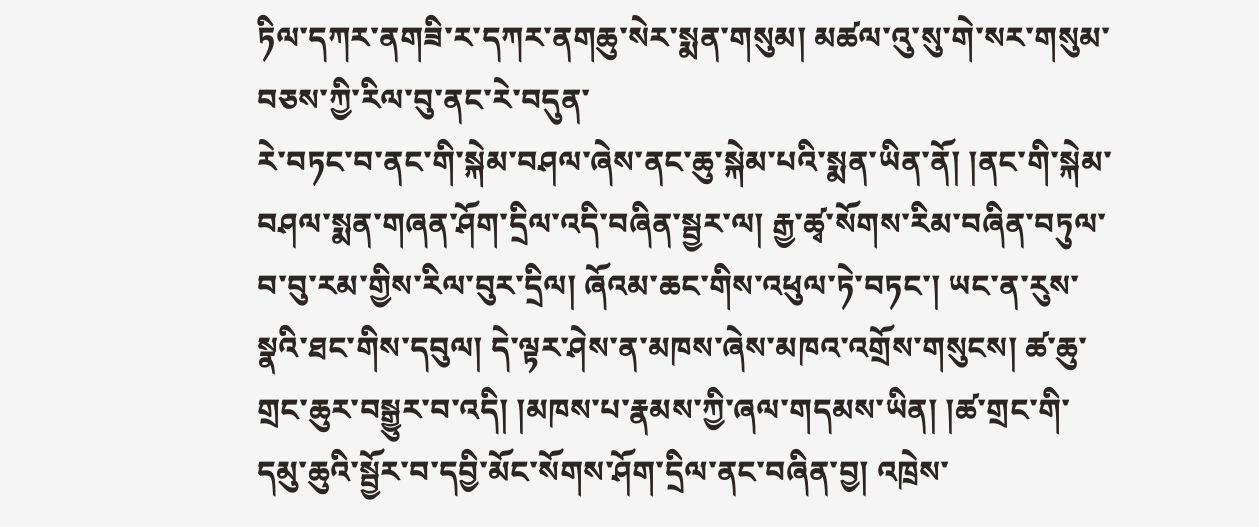ཏིལ་དཀར་ནགཟི་ར་དཀར་ནགཆུ་སེར་སྨན་གསུམ། མཚལ་འུ་སུ་གེ་སར་གསུམ་བཅས་ཀྱི་རིལ་བུ་ནང་རེ་བདུན་
རེ་བཏང་བ་ནང་གི་སྐེམ་བཤལ་ཞེས་ནང་ཆུ་སྐེམ་པའི་སྨན་ཡིན་ནོ། །ནང་གི་སྐེམ་བཤལ་སྨན་གཞན་ཤོག་དྲིལ་འདི་བཞིན་སྦྱར་ལ། རྒྱ་ཚྭ་སོགས་རིམ་བཞིན་བཏུལ་བ་བུ་རམ་གྱིས་རིལ་བུར་དྲིལ། ཞོའམ་ཆང་གིས་འཕུལ་ཏེ་བཏང་། ཡང་ན་རུས་སྣའི་ཐང་གིས་དབུལ། དེ་ལྟར་ཤེས་ན་མཁས་ཞེས་མཁའ་འགྲོས་གསུངས། ཚ་ཆུ་གྲང་ཆུར་བསྒྱུར་བ་འདི། །མཁས་པ་རྣམས་ཀྱི་ཞལ་གདམས་ཡིན། །ཚ་གྲང་གི་དམུ་ཆུའི་སྦྱོར་བ་དབྱི་མོང་སོགས་ཤོག་དྲིལ་ནང་བཞིན་བྱ། འཁྲེས་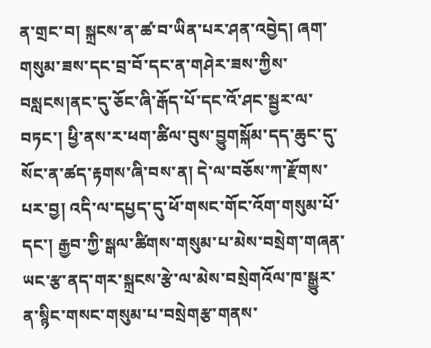ན་གྲང་བ། སྐྲངས་ན་ཚ་བ་ཡིན་པར་ཤན་འབྱེད། ཞག་གསུམ་ཟས་དང་བྲ་བོ་དང་ན་གཤེར་ཟས་ཀྱིས་བསླངས།ནང་དུ་ཅོང་ཞི་རྒོད་པོ་དང་འོ་ཤང་སྦྱར་ལ་བཏང་། ཕྱི་ནས་ར་ཕག་ཚིལ་བུས་བྱུགསྐོམ་དད་ཆུང་དུ་སོང་ན་ཚད་རྟགས་ཞི་བས་ན། དེ་ལ་བཅོས་ཀ་རྫོགས་པར་བྱ། འདི་ལ་དཔྱད་དུ་ཕོ་གསང་གོང་འོག་གསུམ་པོ་དང་། རྒྱབ་ཀྱི་སྒལ་ཚིགས་གསུམ་པ་མེས་བསྲེག་གཞན་ཡང་རྩ་ནད་གར་སྐྲངས་རྩེ་ལ་མེས་བསྲེགའོལ་ཁ་སྒྱུར་ན་སྙིང་གསང་གསུམ་པ་བསྲེགརྩ་གནས་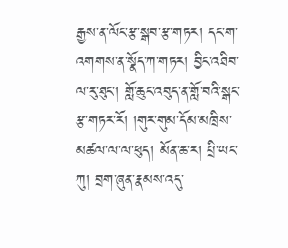རྒྱས་ན་ལོང་རྩ་སྒབ་རྩ་གཏར། དང་ག་འགགས་ན་སྣོད་ཀ་གཏར། བྱིང་འཐིབ་ལ་རུ་ཐུང་། གློ་ཆུང་འབུད་ན་གློ་བའི་སྒང་རྩ་གཏར་རོ། །གུར་གུམ་དོམ་མཁྲིས་མཚལ་ལ་ལ་ཕུད། མོན་ཆ་ར། པྲི་ཡང་ཀུ། བྲག་ཞུན་རྣམས་འདུ་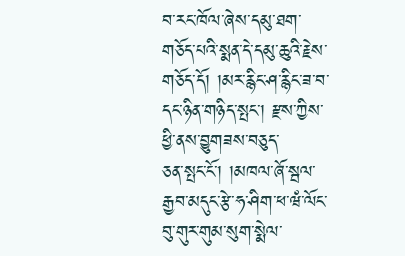བ་རང་ཁོལ་ཞེས་དམུ་ཐག་གཅོད་པའི་སྨན་དེ་དམུ་ཆུའི་རྗེས་གཅོད་དོ། །མར་རྙིང་ཤ་རྙིང་ཟ་བ་དང་ཉིན་གཉིད་སྤང་། རྫས་ཀྱིས་ཕྱི་ནས་བྱུགཟས་བཅུད་
ཅན་སྤང་ངོ་། །མཁལ་ཞོ་སྦལ་རྒྱབ་མདུང་རྩེ་ཧ་ཤིག་ཕ་ཝཾ་ལོང་བུ་གུར་གུམ་སུག་སྨེལ་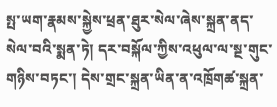སྤ་ཡག་རྣམས་སྐྱེས་ཕྲན་ཐུར་སེལ་ཞེས་སྐྲན་ནད་སེལ་བའི་སྨན་ཏེ། དར་བསྐོལ་ཀྱིས་འཕུལ་ལ་སྔ་གུང་གཉིས་བཏང་། དེས་གྲང་སྐྲན་ཡིན་ན་འཁྲོགཚ་སྐྲན་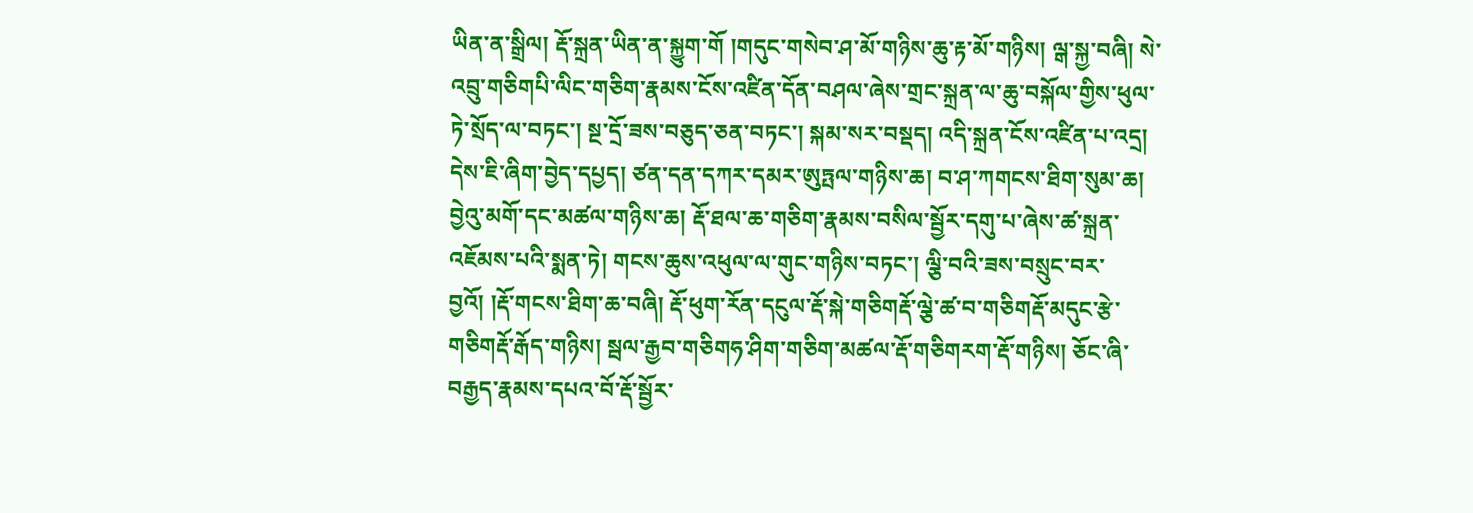ཡིན་ན་སྒྲིལ། རྡོ་སྐྲན་ཡིན་ན་སྐྱུག་གོ །གདུང་གསེབ་ཤ་མོ་གཉིས་ཆུ་རྟ་མོ་གཉིས། ལྒ་སྐྱ་བཞི། སེ་འབྲུ་གཅིགཔི་ལིང་གཅིག་རྣམས་ངོས་འཛིན་དོན་བཤལ་ཞེས་གྲང་སྐྲན་ལ་ཆུ་བསྐོལ་གྱིས་ཕུལ་ཏེ་སྲོད་ལ་བཏང་། སྔ་དྲོ་ཟས་བཅུད་ཅན་བཏང་། སྐམ་སར་བསྡད། འདི་སྐྲན་ངོས་འཛིན་པ་འདྲ། དེས་ཇི་ཞིག་བྱེད་དཔྱད། ཙན་དན་དཀར་དམར་ཨུཏྤལ་གཉིས་ཆ། བ་ཤ་ཀགངས་ཐིག་སུམ་ཆ། བྱེའུ་མགོ་དང་མཚལ་གཉིས་ཆ། རྡོ་ཐལ་ཆ་གཅིག་རྣམས་བསིལ་སྦྱོར་དགུ་པ་ཞེས་ཚ་སྐྲན་འཇོམས་པའི་སྨན་ཏེ། གངས་ཆུས་འཕུལ་ལ་གུང་གཉིས་བཏང་། ལྕི་བའི་ཟས་བསྲུང་བར་བྱའོ། །རྡོ་གངས་ཐིག་ཆ་བཞི། རྡོ་ཕུག་རོན་དངུལ་རྡོ་སྐེ་གཅིགརྡོ་ལྕེ་ཚ་བ་གཅིགརྡོ་མདུང་རྩེ་གཅིགརྡོ་རྒོད་གཉིས། སྦལ་རྒྱབ་གཅིགཧ་ཤིག་གཅིག་མཚལ་རྡོ་གཅིགརག་རྡོ་གཉིས། ཅོང་ཞི་བརྒྱད་རྣམས་དཔའ་བོ་རྡོ་སྦྱོར་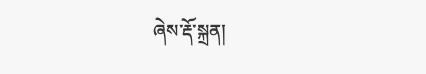ཞེས་རྡོ་སྐྲན།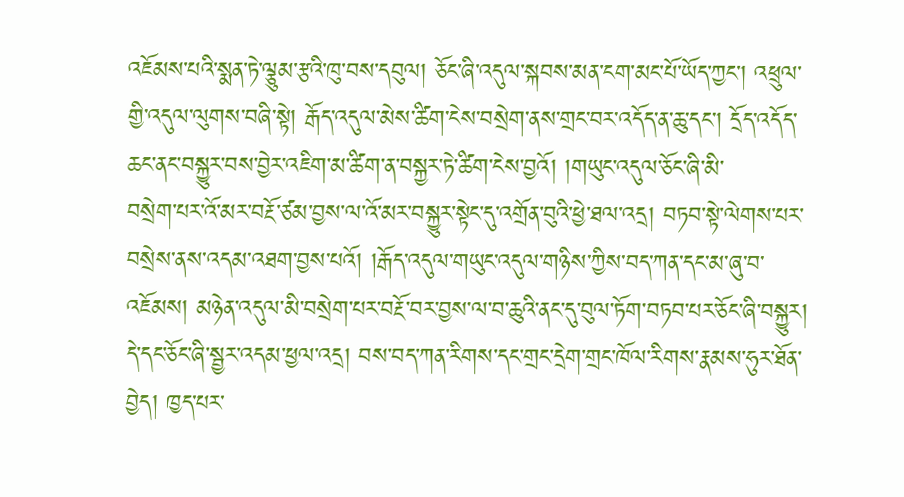འཇོམས་པའི་སྨན་ཏེ་ལྕུམ་རྩའི་ཁུ་བས་དབུལ། ཅོང་ཞི་འདུལ་སྐབས་མན་ངག་མང་པོ་ཡོད་ཀྱང་། འཕྲུལ་གྱི་འདུལ་ལུགས་བཞི་སྟེ། རྒོད་འདུལ་མེས་ཚིག་ངེས་བསྲེག་ནས་གྲང་བར་འདོད་ན་ཆུ་དང་། དྲོད་འདོད་ཆང་ནང་བསྐྱུར་བས་བྱེར་འཇིག་མ་ཚིག་ན་བསྐྱར་ཏེ་ཚིག་ངེས་བྱའོ། །གཡུང་འདུལ་ཅོང་ཞི་མི་
བསྲེག་པར་འོ་མར་བརྔོ་ཙམ་བྱས་ལ་འོ་མར་བསྐྱུར་སྟེང་དུ་འགྲོན་བུའི་ཕྱེ་ཐལ་འདྲ། བཏབ་སྟེ་ལེགས་པར་བསྲེས་ནས་འདམ་འཐག་བྱས་པའོ། །རྒོད་འདུལ་གཡུང་འདུལ་གཉིས་ཀྱིས་བད་ཀན་དང་མ་ཞུ་བ་འཇོམས། མཉེན་འདུལ་མི་བསྲེག་པར་བརྔོ་བར་བྱས་ལ་བ་ཆུའི་ནང་དུ་བུལ་ཏོག་བཏབ་པར་ཅོང་ཞི་བསྐྱུར། དེ་དང་ཅོང་ཞི་སྦྱར་འདམ་ཕྱལ་འདྲ། བས་བད་ཀན་རིགས་དང་གྲང་དྲེག་གྲང་ཁོལ་རིགས་རྣམས་ཧུར་ཐོན་བྱེད། ཁྱད་པར་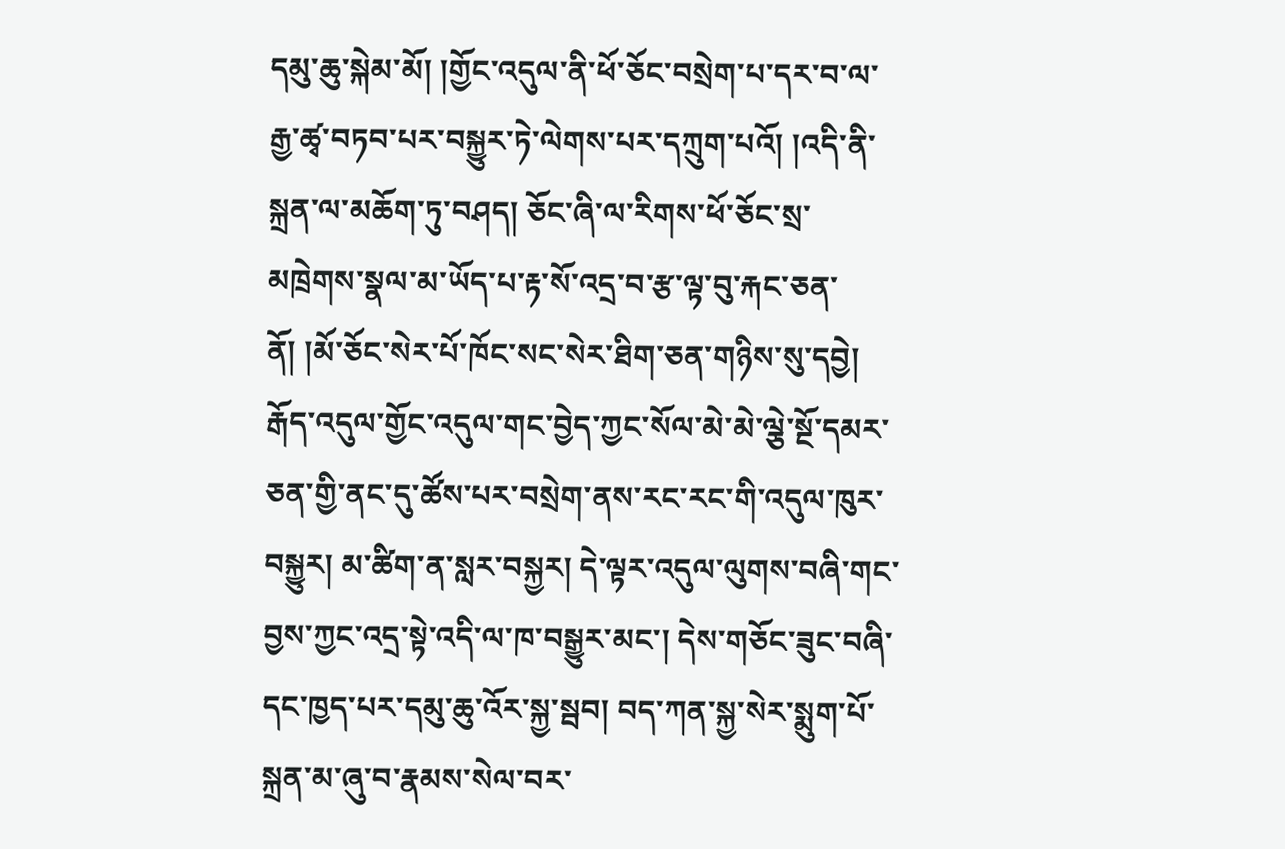དམུ་ཆུ་སྐེམ་མོ། །གྱོང་འདུལ་ནི་ཕོ་ཅོང་བསྲེག་པ་དར་བ་ལ་རྒྱ་ཚྭ་བཏབ་པར་བསྐྱུར་ཏེ་ལེགས་པར་དཀྲུག་པའོ། །འདི་ནི་སྐྲན་ལ་མཆོག་ཏུ་བཤད། ཅོང་ཞི་ལ་རིགས་ཕོ་ཅོང་སྲ་མཁྲེགས་སྣལ་མ་ཡོད་པ་རྟ་སོ་འདྲ་བ་རྩ་ལྟ་བུ་རྐང་ཅན་ནོ། །མོ་ཅོང་སེར་པོ་ཁོང་སང་སེར་ཐིག་ཅན་གཉིས་སུ་དབྱེ། རྒོད་འདུལ་གྱོང་འདུལ་གང་བྱེད་ཀྱང་སོལ་མེ་མེ་ལྕེ་སྔོ་དམར་ཅན་གྱི་ནང་དུ་ཚོས་པར་བསྲེག་ནས་རང་རང་གི་འདུལ་ཁུར་བསྐྱུར། མ་ཚིག་ན་སླར་བསྐྱར། དེ་ལྟར་འདུལ་ལུགས་བཞི་གང་བྱས་ཀྱང་འདྲ་སྟེ་འདི་ལ་ཁ་བསྒྱུར་མང་། དེས་གཅོང་ཟུང་བཞི་དང་ཁྱད་པར་དམུ་ཆུ་འོར་སྐྱ་སྦབ། བད་ཀན་སྐྱ་སེར་སྨུག་པོ་སྐྲན་མ་ཞུ་བ་རྣམས་སེལ་བར་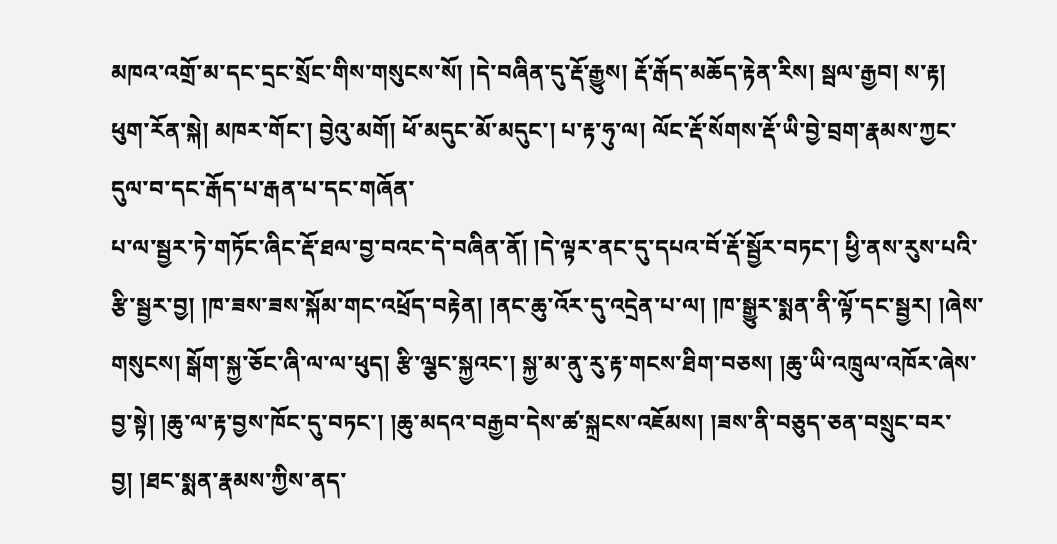མཁའ་འགྲོ་མ་དང་དྲང་སྲོང་གིས་གསུངས་སོ། །དེ་བཞིན་དུ་རྡོ་རྒྱུས། རྡོ་རྒོད་མཆོད་རྟེན་རིས། སྦལ་རྒྱབ། ས་རྟ། ཕུག་རོན་སྐེ། མཁར་གོང་། བྱེའུ་མགོ། ཕོ་མདུང་མོ་མདུང་། པ་རྟ་ཧུ་ལ། ལོང་རྡོ་སོགས་རྡོ་ཡི་བྱེ་བྲག་རྣམས་ཀྱང་དུལ་བ་དང་རྒོད་པ་རྒན་པ་དང་གཞོན་
པ་ལ་སྦྱར་ཏེ་གཏོང་ཞིང་རྡོ་ཐལ་བྱ་བའང་དེ་བཞིན་ནོ། །དེ་ལྟར་ནང་དུ་དཔའ་བོ་རྡོ་སྦྱོར་བཏང་། ཕྱི་ནས་རུས་པའི་རྩི་སྦྱར་བྱ། །ཁ་ཟས་ཟས་སྐོམ་གང་འཕྲོད་བརྟེན། །ནང་ཆུ་འོར་དུ་འདྲེན་པ་ལ། །ཁ་སྒྱུར་སྨན་ནི་ལྟོ་དང་སྦྱར། །ཞེས་གསུངས། སྒོག་སྐྱ་ཅོང་ཞི་ལ་ལ་ཕུད། རྩི་ལྕང་སྐྱའང་། སྐྱ་མ་ནུ་རུ་རྟ་གངས་ཐིག་བཅས། །ཆུ་ཡི་འཁྲུལ་འཁོར་ཞེས་བྱ་སྟེ། །ཆུ་ལ་རྟ་བྱས་ཁོང་དུ་བཏང་། །ཆུ་མདའ་བརྒྱབ་དེས་ཚ་སྐྲངས་འཇོམས། །ཟས་ནི་བཅུད་ཅན་བསྲུང་བར་བྱ། །ཐང་སྨན་རྣམས་ཀྱིས་ནད་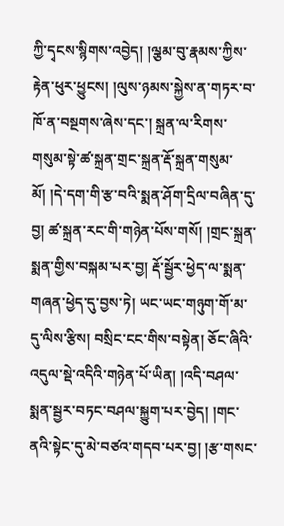ཀྱི་དྭངས་སྙིགས་འབྱེད། །ལྕམ་བུ་རྣམས་ཀྱིས་རྟེན་ཕུར་ཕྱུངས། །ལུས་ཉམས་སྐྱེས་ན་གཏར་བ་ཁོ་ན་བསྔགས་ཞེས་དང་། སྐྲན་ལ་རིགས་གསུམ་སྟེ་ཚ་སྐྲན་གྲང་སྐྲན་རྡོ་སྐྲན་གསུམ་མོ། །དེ་དག་གི་རྩ་བའི་སྨན་ཤོག་དྲིལ་བཞིན་དུ་བྱ། ཚ་སྐྲན་རང་གི་གཉེན་པོས་གསོ། །གྲང་སྐྲན་སྨན་གྱིས་བསྐམ་པར་བྱ། རྡོ་སྦྱོར་ཕྱེད་ལ་སྨན་གཞན་ཕྱེད་དུ་བྱས་ཏེ། ཡང་ཡང་གཉུག་གོ་མ་དུ་ལིས་རྩིས། བསྲིང་ངང་གིས་བསྟེན། ཅོང་ཞིའི་འདུལ་སྡེ་འདིའི་གཉེན་པོ་ཡིན། །འདི་བཤལ་སྨན་སྦྱར་བཏང་བཤལ་སྐྱུག་པར་བྱེད། །གང་ནའི་སྟེང་དུ་མེ་བཙའ་གདབ་པར་བྱ། །རྩ་གསང་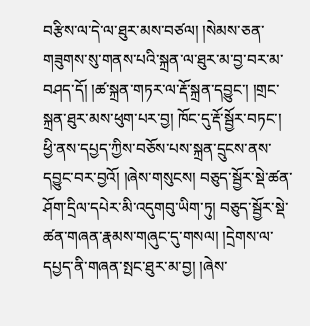བརྩིས་ལ་དེ་ལ་ཐུར་མས་བཙལ། །སེམས་ཅན་གཟུགས་སུ་གནས་པའི་སྐྲན་ལ་ཐུར་མ་བྱ་བར་མ་བཤད་དོ། །ཚ་སྐྲན་གཏར་ལ་རྡོ་སྐྲན་དབྱུང་། །གྲང་སྐྲན་ཐུར་མས་ཕུག་པར་བྱ། ཁོང་དུ་རྡོ་སྦྱོར་བཏང་། ཕྱི་ནས་དཔྱད་ཀྱིས་བཅོས་པས་སྐྲན་དྲུངས་ནས་དབྱུང་བར་བྱའོ། །ཞེས་གསུངས། བཅུད་སྦྱོར་སྡེ་ཚན་
ཤོག་དྲིལ་དཔེར་མི་འདུགབུ་ཡིག་ཏུ། བཅུད་སྦྱོར་སྡེ་ཚན་གཞན་རྣམས་གཞུང་དུ་གསལ། །དྲེགས་ལ་དཔྱད་ནི་གཞན་སྤང་ཐུར་མ་བྱ། །ཞེས་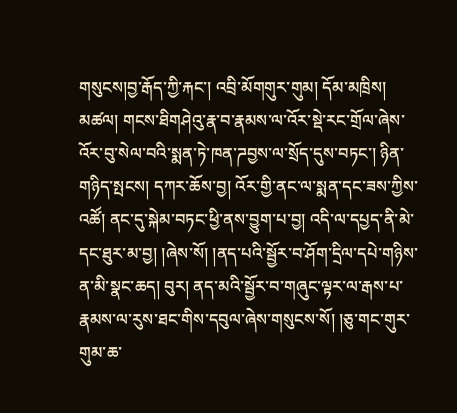གསུངས།བྱ་རྒོད་ཀྱི་རྐང་། འབྲི་མོགགུར་གུམ། དོམ་མཁྲིས། མཚལ། གངས་ཐིགཤེའུ་རྣ་བ་རྣམས་ལ་འོར་སྡེ་རང་གྲོལ་ཞེས་འོར་བུ་སེལ་བའི་སྨན་ཏེ་ཁན་ཌབྱས་ལ་སྲོད་དུས་བཏང་། ཉིན་གཉིད་སྤངས། དཀར་ཆོས་བྱ། འོར་གྱི་ནང་ལ་སྨན་དང་ཟས་ཀྱིས་འཚོ། ནང་དུ་སྐེམ་བཏང་ཕྱི་ནས་བྱུག་པ་བྱ། འདི་ལ་དཔྱད་ནི་མེ་དང་ཐུར་མ་བྱ། །ཞེས་སོ། །ནད་པའི་སྦྱོར་བ་ཤོག་དྲིལ་དཔེ་གཉིས་ན་མི་སྣང་ཆད། བུར། ནད་མའི་སྦྱོར་བ་གཞུང་ལྟར་ལ་རྒས་པ་རྣམས་ལ་རུས་ཐང་གིས་དབུལ་ཞེས་གསུངས་སོ། །ཅུ་གང་གུར་གུམ་ཆ་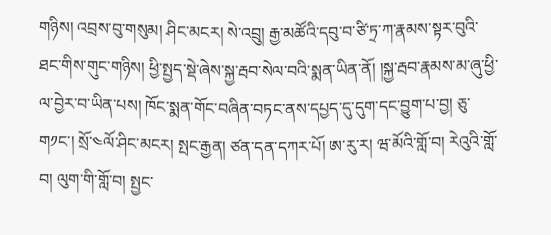གཉིས། འབྲས་བུ་གསུམ། ཤིང་མངར། སེ་འབྲུ། རྒྱ་མཚོའི་དབུ་བ་ཙི་ཏྲ་ཀ་རྣམས་སྟར་བུའི་ཐང་གིས་གུང་གཉིས། ཕྱི་སྤྱད་སྡེ་ཞེས་སྐྱ་རྦབ་སེལ་བའི་སྨན་ཡིན་ནོ། །སྐྱ་རྦབ་རྣམས་མ་ཞུ་ཕྱི་ལ་བྱེར་བ་ཡིན་པས། ཁོང་སྨན་གོང་བཞིན་བཏང་ནས་དཔྱད་དུ་དུག་དང་བྱུག་པ་བྱ། ཅུ་ག༡ང་། སྲོ་༤ལོ་ཤིང་མངར། སྤང་རྒྱན། ཙན་དན་དཀར་པོ། ཨ་རུ་ར། ཝ་མོའི་གློ་བ། རེའུའི་གློ་བ། ལུག་གི་གློ་བ། སྤྱང་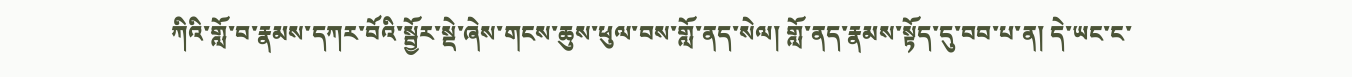ཀིའི་གློ་བ་རྣམས་དཀར་བོའི་སྦྱོར་སྡེ་ཞེས་གངས་ཆུས་ཕུལ་བས་གློ་ནད་སེལ། གློ་ནད་རྣམས་སྟོད་དུ་བབ་པ་ན། དེ་ཡང་ང་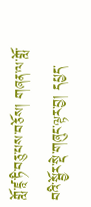གློ་ཛཱ་ཏི་བཅུ་པས་བཅོས། གཞན་ལ་གློ་བའི་སྦྱོར་སྡེ་གཞུང་ལྟར་བྱ། དཔྱད་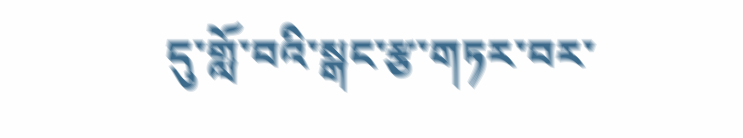དུ་གློ་བའི་སྒང་རྩ་གཏར་བར་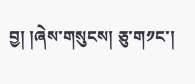བྱ། །ཞེས་གསུངས། ཅུ་ག༡ང་།